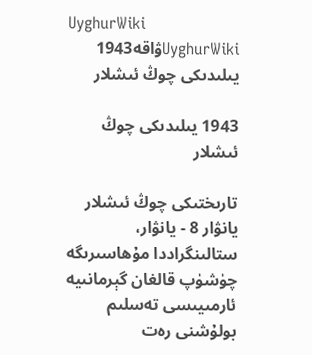UyghurWiki
UyghurWikiۋاقە1943 يىلىدىكى چوڭ ئىشلار

1943 يىلىدىكى چوڭ ئىشلار

تارىختىكى چوڭ ئىشلار يانۋار 8 - يانۋار، ستالىنگراددا مۇھاسىرىگە چۈشۈپ قالغان گېرمانىيە ئارمىيىسى تەسلىم بولۇشنى رەت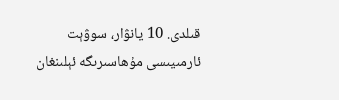قىلدى. 10 يانۋار، سوۋېت ئارمىيىسى مۇھاسىرىگە ئېلىنغان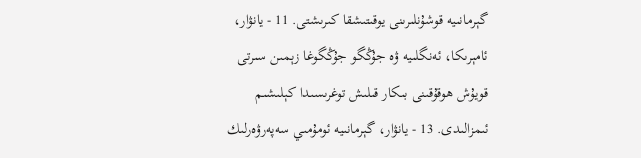گېرمانىيە قوشۇنلىرىنى يوقىتىشقا كىرىشتى. 11 - يانۋار، ئامېرىكا، ئەنگلىيە ۋە جۇڭگو جۇڭگوغا زېمىن سىرتى قويۇش ھوقۇقىنى بىكار قىلىش توغرىسىدا كېلىشىم ئىمزالىدى. 13 - يانۋار، گېرمانىيە ئومۇمىي سەپەرۋەرلىك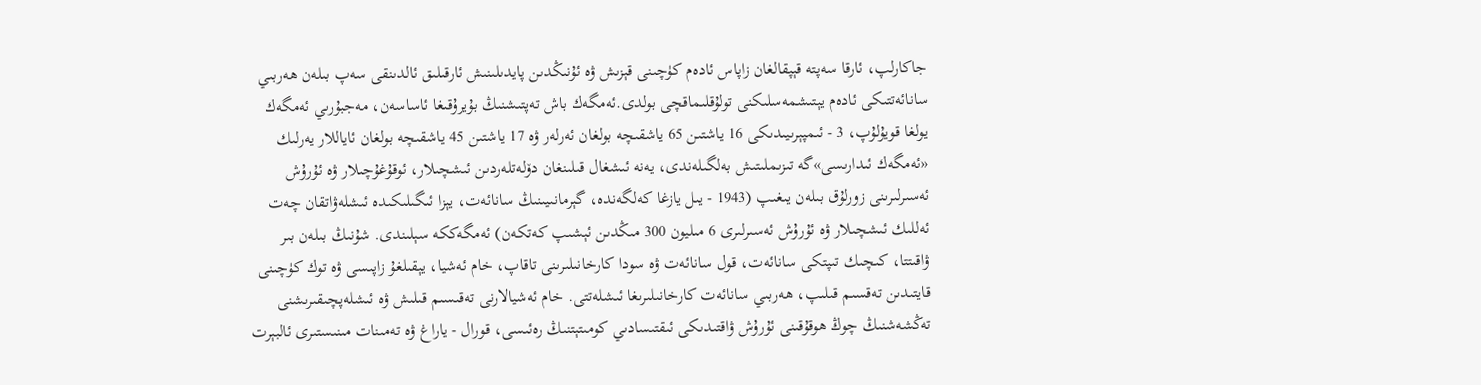جاكارلپ، ئارقا سەپتە قېپقالغان زاپاس ئادەم كۈچىنى قېزىش ۋە ئۇنىڭدىن پايدىلىنىش ئارقىلىق ئالدىنقى سەپ بىلەن ھەربىي سانائەتتىكى ئادەم يېتىشمەسلىكنى تولۇقلىماقچى بولدى.ئەمگەك باش تەپتىشنىڭ بۇيرۇقىغا ئاساسەن، مەجبۇرىي ئەمگەك يولغا قويۇلۇپ، 3 - ئىمپېرىيىدىكى 16 ياشتىن 65 ياشقىچە بولغان ئەرلەر ۋە 17 ياشتىن 45 ياشقىچە بولغان ئاياللار يەرلىك «ئەمگەك ئىدارىسى»گە تىزىملىتىش بەلگىلەندى، يەنە ئىشغال قىلىنغان دۆلەتلەردىن ئىشچىلار، ئوقۇغۇچىلار ۋە ئۇرۇش ئەسىرلىرىنى زورلۇق بىلەن يىغىپ (1943 - يىل يازغا كەلگەندە، گېرمانىيىنىڭ سانائەت، يېزا ئىگىلىكىدە ئىشلەۋاتقان چەت ئەللىك ئىشچىلار ۋە ئۇرۇش ئەسىرلىرى 6 مىليون 300 مىڭدىن ئېشىپ كەتكەن) ئەمگەككە سېلىندى. شۇنىڭ بىلەن بىر ۋاقىتتا، كىچىك تىپتكى سانائەت، قول سانائەت ۋە سودا كارخانىلىرىنى تاقاپ، خام ئەشيا، يېقىلغۇ زاپىسى ۋە توك كۈچىنى قايتىدىن تەقسىم قىلىپ، ھەربىي سانائەت كارخانىلىرىغا ئىشلەتتى. خام ئەشيالارنى تەقىسىم قىلىش ۋە ئىشلەپچىقىرىشنى تەڭشەشنىڭ چوڭ ھوقۇقىنى ئۇرۇش ۋاقتىدىكى ئىقتىسادىي كومىتېتنىڭ رەئىسى، قورال - ياراغ ۋە تەمىنات مىنىستىرى ئالبېرت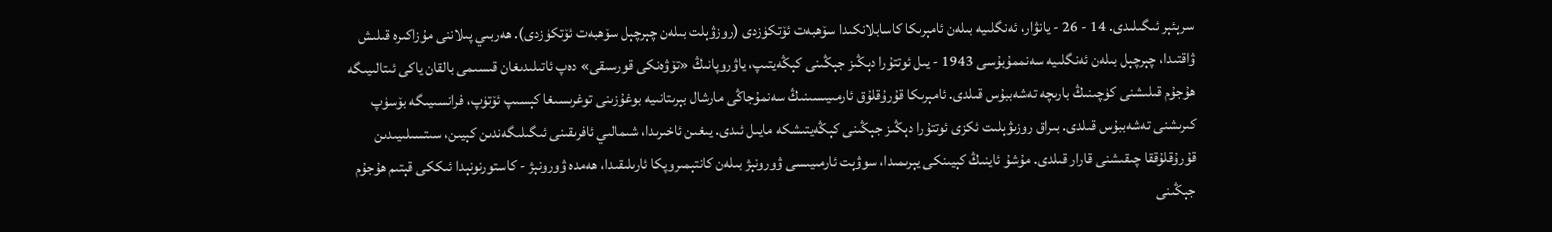سرېئېر ئىگىلىدى. 14 - 26 - يانۋار، ئەنگلىيە بىلەن ئامېرىكا كاسابلانكىدا سۆھبەت ئۆتكۈزدى (روزۋېلت بىلەن چېرچېل سۆھبەت ئۆتكۈزدى). ھەربىي پىلاننى مۇزاكىرە قىلىش ۋاقتىدا، چېرچېل بىلەن ئەنگلىيە سەنممۇبۇسى 1943 - يىل ئوتتۇرا دېڭىز جېڭىنى كېڭەيتىپ، ياۋروپانىڭ «تۆۋەنكى قورسىقى» دەپ ئاتىلىدىغان قىسىمى بالقان ياكى ئىتالىيىگە ھۇجۇم قىلىشنى كۈچىنىڭ بارىچە تەشەببۇس قىلدى. ئامېرىكا قۇرۇقلۇق ئارمىيىسىنىڭ سەنمۇجاڭى مارشال بېرىتانىيە بوغۇزىنى توغرىسىغا كېسىپ ئۆتۈپ، فرانسىيىگە بۆسۈپ كىرىشنى تەشەببۇس قىلدى. بىراق روزىۋېلىت ئكزى ئوتتۇرا دېڭىز جېڭىنى كېڭەيتىشكە مايىل ئىدى. يىغىن ئاخىرىدا، شىمالىي ئافرىقىنى ئىگىلىگەندىن كېيىن، سىتسىلىيىدىن قۇرۇقلۇققا چىقىشنى قارار قىلدى. مۇشۇ ئاينىڭ كېيىنكى يېرىمىدا، سوۋېت ئارمىيىسى ۋورونېژ بىلەن كانتېمىروپكا ئارىلىقىدا، ھەمدە ۋورونېژ - كاستورنونېدا ئىككى قېتىم ھۇجۇم جېڭىنى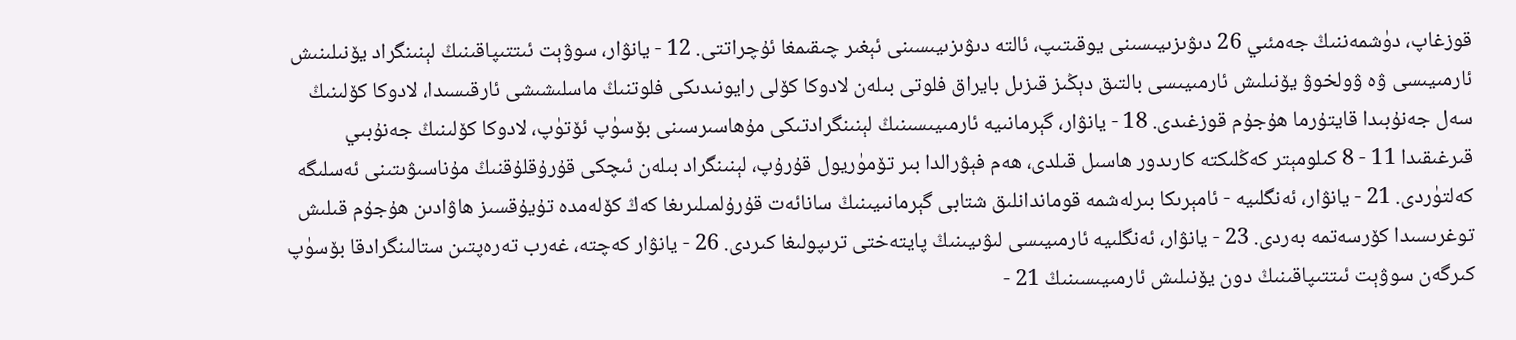قوزغاپ، دۈشمەننىڭ جەمئىي 26 دىۋىزىيىسىنى يوقىتىپ، ئالتە دىۋىزىيىسىنى ئېغىر چىقىمغا ئۇچراتتى. 12 - يانۋار، سوۋېت ئىتتىپاقىنىڭ لېنىنگراد يۆنىلىنىش ئارمىيىسى ۋە ۋولخوۋ يۆنىلىش ئارمىيىسى بالتىق دېڭىز قىزىل بايراق فلوتى بىلەن لادوكا كۆلى رايونىدىكى فلوتنىڭ ماسلىشىشى ئارقىسىدا، لادوكا كۆلىنىڭ سەل جەنۇبىدا قايتۇرما ھۇجۇم قوزغىدى. 18 - يانۋار، گېرمانىيە ئارمىيىسىنىڭ لېنىنگرادتىكى مۇھاسىرسىنى بۆسۈپ ئۆتۈپ، لادوكا كۆلىنىڭ جەنۇبىي قىرغىقىدا 11 - 8 كىلومېتر كەڭلىكتە كارىدور ھاسىل قىلدى، ھەم فېۋرالدا بىر تۆمۈريول قۇرۇپ، لېنىنگراد بىلەن ئىچكى قۇرۇقلۇقنىڭ مۇناسىۋىتىنى ئەسلىگە كەلتۈردى. 21 - يانۋار، ئەنگلىيە - ئامېرىكا بىرلەشمە قوماندانلىق شتابى گېرمانىيىنىڭ سانائەت قۇرۇلمىلىرىغا كەڭ كۆلەمدە تۇيۇقسىز ھاۋادىن ھۇجۇم قىلىش توغرىسىدا كۆرسەتمە بەردى. 23 - يانۋار، ئەنگلىيە ئارمىيىسى لىۋىيىنىڭ پايتەختى ترىپولىغا كىردى. 26 - يانۋار كەچتە، غەرب تەرەپتىن ستالىنگرادقا بۆسۈپ كىرگەن سوۋېت ئىتتىپاقىنىڭ دون يۆنىلىش ئارمىيىسىنىڭ 21 -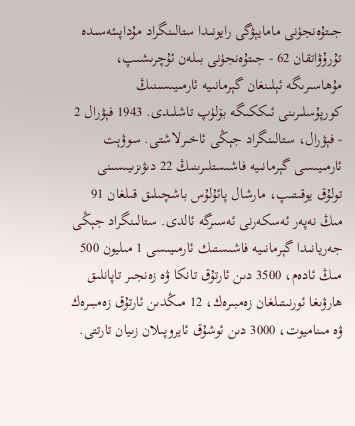جىتۇەنجۈنى مامايېۋگى رايونىدا ستالىنگراد مۇداپىئەسىدە تۇرۇۋاتقان 62 - جىتۇەنجۈنى بىلەن ئۇچرىشىپ، مۇھاسىرىگە ئېلىنغان گېرمانىيە ئارمىيىسىنىڭ كورپۇسلىرىنى ئىككىگە بۆلۈپ تاشلىدى. 1943 فېۋرال 2 - فېۋرال، ستالىنگراد جېڭى ئاخىرلاشتى. سوۋېت ئارمىيىسى گېرمانىيە فاشىستلىرىنىڭ 22 دىۋىزىيىسىنى تولۇق يوقىتىپ، مارشال پائۇلۇس باشچىلىق قىلغان 91 مىڭ نەپەر ئەسكەرنى ئەسىرگە ئالدى. ستالىنگراد جېڭى جەريانىدا گېرمانىيە فاشىستىك ئارمىيىسى 1 مىليون 500 مىڭ ئادەم، 3500 دىن ئارتۇق تانكا ۋە زەنجىر تاپانلىق ھارۋىغا ئورنىتىلغان زەمبىرەك، 12 مىڭدىن ئارتۇق زەمبىرەك ۋە مىناميوت، 3000 دىن ئوشۇق ئايروپىلان زىيان تارتتى.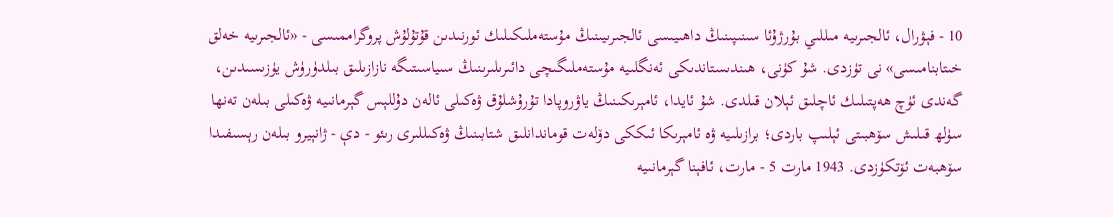10 - فېۋرال، ئالجىرىيە مىللىي بۇرژۇئا سىنىپىنىڭ داھىيىسى ئالجىرىيىنىڭ مۇستەملىكىلىك ئورنىدىن قۇتۇلۇش پروگراممىسى - «ئالجىرىيە خەلق خىتابنامىسى» نى تۈزدى. شۇ كۈنى، ھىندىستاندىكى ئەنگلىيە مۇستەملىگىچى دائىرىلىرىنىڭ سىياسىتىگە نازازىلىق بىلدۈرۈش يۈزىسىدىن، گەندى ئۈچ ھەپتىلىك ئاچلىق ئېلان قىلدى. شۇ ئايدا، ئامېرىكىنىڭ ياۋروپادا تۇرۇشلۇق ۋەكىلى ئالەن دۇللېس گېرمانىيە ۋەكىلى بىلەن تەنھا سۈلھ قىلىش سۆھبىتى ئېلىپ باردى؛ برازىلىيە ۋە ئامېرىكا ئىككى دۆلەت قوماندانلىق شتابىنىڭ ۋەكىللىرى رىئو - دې - ژانېيرو بىلەن رېسىفىدا سۆھبەت ئۆتكۈزدى. 1943 مارت 5 - مارت، ئافېنا گېرمانىيە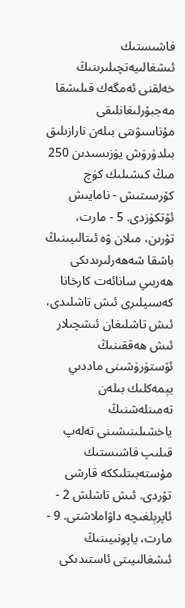فاشىستىك ئىشغالىيەتچىلىرىنىڭ خەلقنى ئەمگەك قىلىشقا مەجبۇرلىغانلىقى مۇناسىۋىتى بىلەن نارازىلىق بىلدۈرۈش يۈزىسىدىن 250 مىڭ كىشىلىك كۈچ كۆرسىتىش - نامايىش ئۆتكۈزدى. 5 - مارت، تۇرىن، مىلان ۋە ئىتالىيىنىڭ باشقا شەھەرلىرىدىكى ھەربىي سانائەت كارخانا كەسىپلىرى ئىش تاشلىدى، ئىش تاشلىغان ئىشچىلار ئىش ھەققىنىڭ ئۆستۈرۈشىنى ماددىي يېمەكلىك بىلەن تەمىنلەشنىڭ ياخشىلىنىشىنى تەلەپ قىلىپ فاشىستىك مۇستەبىتلىككە قارشى تۇردى. ئىش تاشلش 2 - ئاپرېلغىچە داۋاملاشتى. 9 - مارت، ياپونىيىنىڭ ئىشغالىيىتى ئاستىدىكى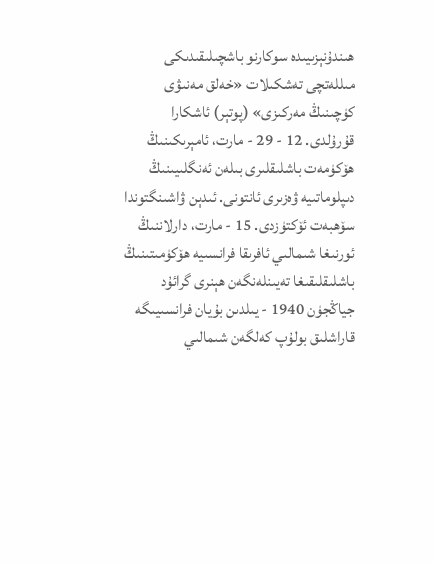ھىندۇنېزىيىدە سوكارنو باشچىلىقىدىكى مىللەتچى تەشكىلات «خەلق مەنىۋى كۈچىنىڭ مەركىزى» (پوتېر) ئاشكارا قۇرۇلدى. 12 - 29 - مارت، ئامېرىكىنىڭ ھۆكۈمەت باشلىقلىرى بىلەن ئەنگلىيىنىڭ دىپلوماتىيە ۋەزىرى ئانتونى. ئىدېن ۋاشىنگتوندا سۆھبەت ئۆكتۈزدى. 15 - مارت، دارلاننىڭ ئورنىغا شىمالىي ئافرىقا فرانسىيە ھۆكۈمىتىنىڭ باشلىقلىقىغا تەيىنلەنگەن ھېنرى گرائۇد جياڭجۈن 1940 - يىلدىن بۇيان فرانسىيىگە قاراشلىق بولۇپ كەلگەن شىمالىي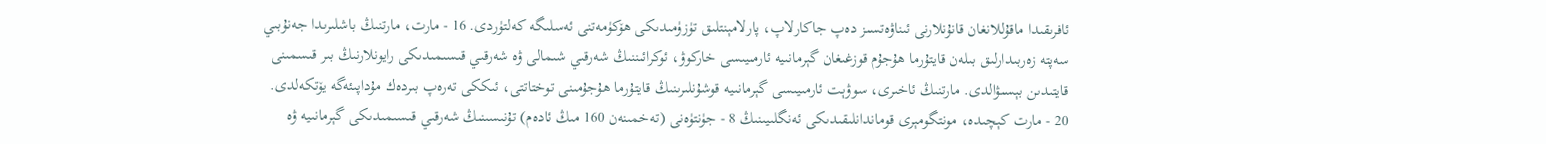ئافرىقىدا ماقۇللانغان قانۇنلارنى ئىناۋەتسىز دەپ جاكارلاپ، پارلامېنتلىق تۈزۈمىدىكى ھۆكۈمەتنى ئەسلىگە كەلتۈردى. 16 - مارت، مارتنىڭ باشلىرىدا جەنۇبىي سەپتە زەربىدارلىق بىلەن قايتۇرما ھۇجۇم قوزغىغان گېرمانىيە ئارمىيىسى خاركوۋ، ئوكرائىننىڭ شەرقىي شىمالى ۋە شەرقىي قىسىمىدىكى رايونلارنىڭ بىر قىسمىنى قايتىدىن بېسىۋالدى. مارتنىڭ ئاخىرى، سوۋېت ئارمىيىسى گېرمانىيە قوشۇنلىرىنىڭ قايتۇرما ھۇجۇمىنى توختاتتى، ئىككى تەرەپ بىردەك مۇداپىئەگە يۆتكەلدى. 20 - مارت كېچىدە، مونتگومېرى قوماندانلىقىدىكى ئەنگلىيىنىڭ 8 - جۈنتۈەنى (تەخمىنەن 160 مىڭ ئادەم) تۇنىسىنىڭ شەرقىي قىسىمىدىكى گېرمانىيە ۋە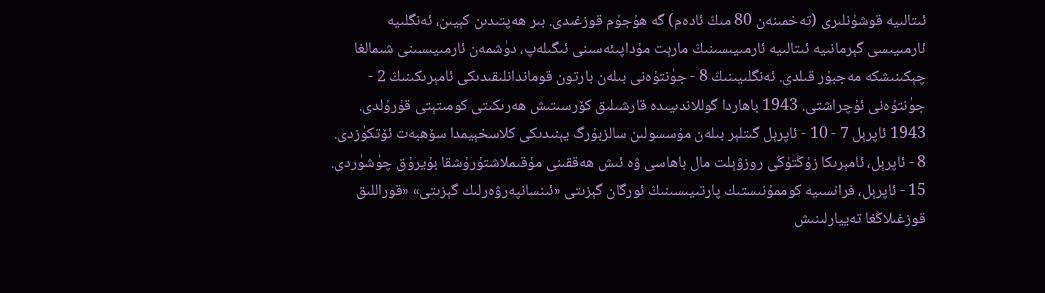ئىتالىيە قوشۇنلىرى (تەخمىنەن 80 مىڭ ئادەم) گە ھۇجۇم قوزغىدى. بىر ھەپتىدىن كېيىن، ئەنگلىيە ئارمىيىسى گېرمانىيە ئىتالىيە ئارمىيىسىنىڭ مارېت مۇداپىئەسىنى ئىگىلەپ، دۈشمەن ئارمىيىسىنى شىمالغا چېكىنىشكە مەجبۇر قىلدى. ئەنگلىيىنىڭ 8 - جۈنتۇەنى بىلەن بارتون قوماندانلىقىدىكى ئامېرىكىنىڭ 2 - جۈنتۇەنى ئۇچراشتى. 1943 باھاردا گوللاندىيىدە قارشىلىق كۆرسىتىش ھەرىكىتى كومىتېتى قۇرۇلدى. 1943 ئاپرېل 7 - 10 - ئاپرېل گىتلېر بىلەن مۇسسولىن سالزبۇرگ يېنىدىكى كلاسخېيمدا سۆھبەت ئۆتكۈزدى. 8 - ئاپرېل، ئامېرىكا زۇڭتۇڭى روزۋېلت مال باھاسى ۋە ئىش ھەققىنى مۇقىملاشتۇرۇشقا بۇيرۇق چۈشۈردى. 15 - ئاپرېل، فرانسىيە كوممۇنىستىك پارتىيىسىنىڭ ئورگان گېزىتى «ئىنسانپەرۋەرلىك گېزىتى» «قوراللىق قوزغىلاڭغا تەييارلىنىش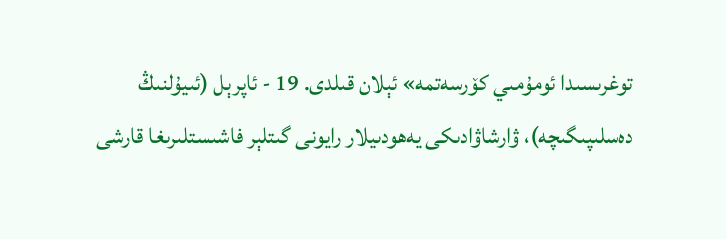توغرىسىدا ئومۇمىي كۆرسەتمە» ئېلان قىلدى. 19 - ئاپرېل (ئىيۇلنىڭ دەسلىپىگىچە)، ۋارشاۋادىكى يەھودىيلار رايونى گىتلېر فاشىستلىرىغا قارشى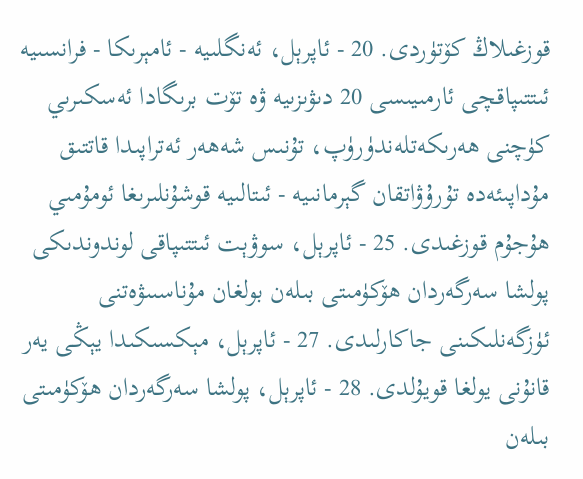قوزغىلاڭ كۆتۈردى. 20 - ئاپرېل، ئەنگلىيە - ئامېرىكا - فرانسىيە ئىتتىپاقچى ئارمىيىسى 20 دىۋىزىيە ۋە تۆت برىگادا ئەسكىرىي كۈچنى ھەرىكەتلەندۈرۈپ، تۇنىس شەھەر ئەتراپىدا قاتتىق مۇداپىئەدە تۇرۇۋاتقان گېرمانىيە - ئىتالىيە قوشۇنلىرىغا ئومۇمىي ھۇجۇم قوزغىدى. 25 - ئاپرېل، سوۋېت ئىتتىپاقى لوندوندىكى پولشا سەرگەردان ھۆكۈمىتى بىلەن بولغان مۇناسىىۋەتنى ئۈزگەنلىكىنى جاكارلىدى. 27 - ئاپرېل، مېكسىكىدا يېڭى يەر قانۇنى يولغا قويۇلدى. 28 - ئاپرېل، پولشا سەرگەردان ھۆكۈمىتى بىلەن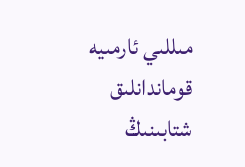مىللىي ئارمىيە قوماندانلىق شتابىنىڭ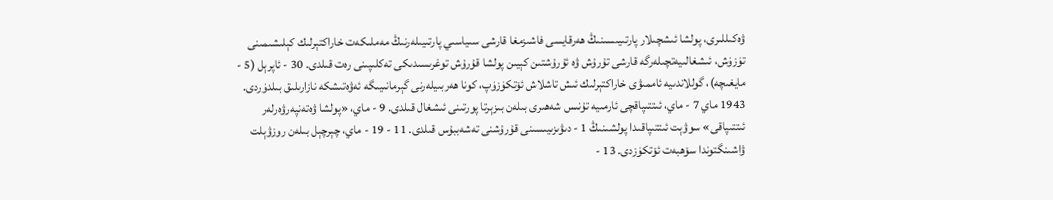ۋەكىللىرى، پولشا ئىشچىلار پارتىيىسىنىڭ ھەرقايسى فاشىزمغا قارشى سىياسىي پارتىيىلەرنىڭ مەملىكەت خاراكتېرلىك كېلىشىمىنى تۈزۈش، ئىشغالىيەتچىلەرگە قارشى تۇرۇش ۋە ئۇرۇشتىن كېيىن پولشا قۇرۇش توغرىسىدىكى تەكلىپىنى رەت قىلدى. 30 - ئاپرېل (5 - مايغىچە)، گوللاندىيە ئاممىۋى خاراكتېرلىك ئىش تاشلاش ئۆتكۈزۈپ، كونا ھەربىيلەرنى گېرمانىيىگە ئەۋەتىشكە نازارىلىق بىلدۈردى. 1943 ماي 7 - ماي، ئىتتىپاقچى ئارمىيە تۇنىس شەھىرى بىلەن بىزېرتا پورتىنى ئىشغال قىلدى. 9 - ماي، «پولشا ۋەتەنپەرۋەرلەر ئىتتىپاقى» سوۋېت ئىتتىپاقىدا پولشىنىڭ 1 - دىۋىزىيىسىنى قۇرۇشنى تەشەببۇس قىلدى. 11 - 19 - ماي، چېرچېل بىلەن روزۋېلت ۋاشىنگتوندا سۆھبەت ئۆتكۈزدى. 13 -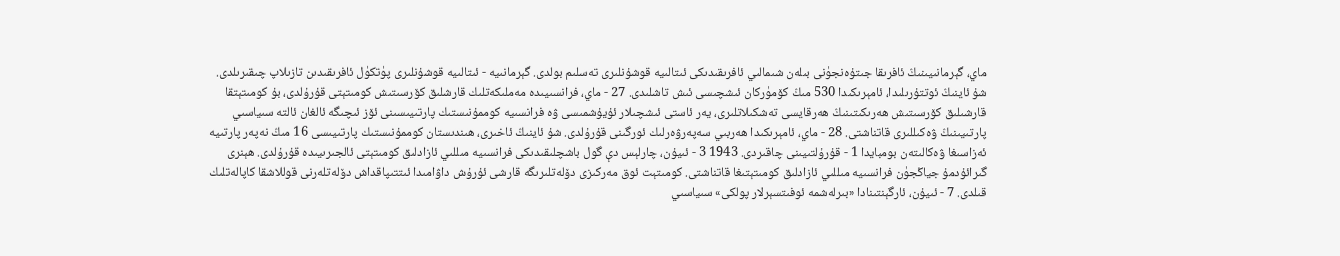ماي، گېرمانىيىنىڭ ئافرىقا جىتۇەنجۈنى بىلەن شىمالىي ئافرىقىدىكى ئىتالىيە قوشۇنلىرى تەسلىم بولدى. گېرمانىيە - ئىتالىيە قوشۇنلىرى پۈتكۈل ئافرىقىدىن تازىلاپ چىقىرىلدى. شۇ ئاينىڭ ئوتتۇرىلىدا، ئامېرىكىدا 530 مىڭ كۆمۈركان ئىشچىسى ئىش تاشلىدى. 27 - ماي، فرانسىيىدە مەملىكەتلىك قارشلىق كۆرسىتىش كومىتېتى قۇرۇلدى، بۇ كومىتېتقا قارشىلىق كۆرسىتىش ھەرىكىتىنىڭ ھەرقايسى تەشكىلاتلىرى، يەر ئاستى ئىشچىلار ئۇيۇشمىسى ۋە فرانسىيە كوممۇنىستىك پارتىيىسىنى ئۆز ئىچىگە ئالغان ئالتە سىياسىي پارتىيىنىڭ ۋەكىللىرى قاتناشتى. 28 - ماي، ئامېرىكىدا ھەربىي سەپەرۋەرلىك ئورگىنى قۇرۇلدى. شۇ ئاينىڭ ئاخىرى، ھىندىستان كوممۇنىستىك پارتىيىسى 16 مىڭ نەپەر پارتىيە ئەزاسىغا ۋەكالىتەن بومبايدا 1 - قۇرۇلتىيىنى چاقىردى. 1943 3 - ئىيۇن، چارلېس دې گول باشچلىقىدىكى فرانسىيە مىللىي ئازادلىق كومىتېتى ئالجىرىيىدە قۇرۇلدى. ھېنرى گىرائۇدمۇ جياڭجۈن فرانسىيە مىللىي ئازادلىق كومىتېتىغا قاتناشتى. كومىتېت ئوق مەركىزى دۆلەتلىرىگە قارشى ئۇرۇش داۋامىدا ئىتتىپاقداش دۆلەتلەرنى قوللاشقا كاپالەتلىك قىلدى. 7 - ئىيۇن، ئارگېنتىنادا «بىرلەشمە ئوفىتسېرلار پولكى» سىياسىي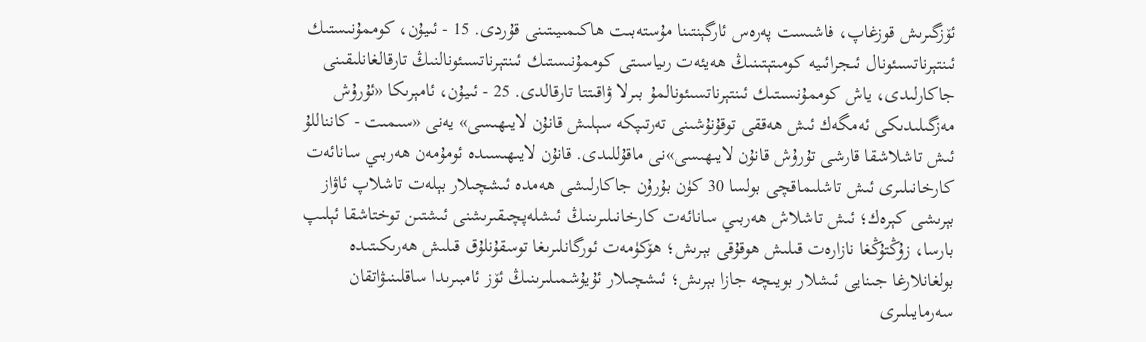ئۆزگىرىش قوزغاپ، فاشىست پەرەس ئارگېنتىنا مۇستەبىت ھاكىمىيىتىنى قۇردى. 15 - ئىيۇن، كوممۇنىستىك ئىنتېرناتسىئونال ئىجرائىيە كومىتېتىنىڭ ھەيئەت رىياسىتى كوممۇنىستىك ئىنتېرناتسىئونالنىڭ تارقالغانلىقىنى جاكارلىدى، ياش كوممۇنسىتىك ئىنتېرناتسىئونالمۇ بىرلا ۋاقىتتا تارقالدى. 25 - ئىيۇن، ئامېرىكا «ئۇرۇش مەزگىلىدىكى ئەمگەك ئىش ھەققى توقۇنۇشىنى تەرتىپكە سېلىش قانۇن لايىھىسى» يەنى «سىمىت - كانناللۇ ئىش تاشلاشقا قارشى تۇرۇش قانۇن لايىھىسى»نى ماقۇللىدى. قانۇن لايىھىسىدە ئومۇمەن ھەربىي سانائەت كارخانىلىرى ئىش تاشلىماقچى بولسا 30 كۈن بۇرۇن جاكارلىشى ھەمدە ئىشچىلار بېلەت تاشلاپ ئاۋاز بېرىشى كېرەك؛ ئىش تاشلاش ھەربىي سانائەت كارخانىلىرىنىڭ ئىشلەپچىقىرىشنى ئىشتىن توختاشقا ئېلىپ بارسا، زۇڭتۇڭغا نازارەت قىلىش ھوقۇقى بېرىش؛ ھۆكۈمەت ئورگانلىرىغا توسقۇنلۇق قىلىش ھەرىكىتىدە بولغانلارغا جىنايى ئىشلار بويىچە جازا بېرىش؛ ئىشچىلار ئۇيۇشمىلىرىنىڭ ئۆز ئامبىرىدا ساقلىنىۋاتقان سەرمايىلىرى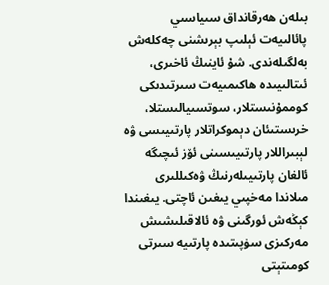بىلەن ھەرقانداق سىياسىي پائالىيەت ئېلىپ بېرىشنى چەكلەش بەلگىلەندى. شۇ ئاينىڭ ئاخىرى، ئىتالىيىدە ھاكىمىيەت سىرتىدىكى كوممۇنىستلار، سوتسىيالىستلا، خرىستىئان دېموكراتلار پارتىيىسى ۋە لېبىراللار پارتىيىسىنى ئۆز ئىچىگە ئالغان پارتىيىلەرنىڭ ۋەكىللىرى مىلاندا مەخپىي يىغىن ئاچتى. يىغىندا كېڭەش ئورگىنى ۋە ئالاقىلىشىش مەركىزى سۈپىتىدە پارتىيە سىرتى كومىتېتى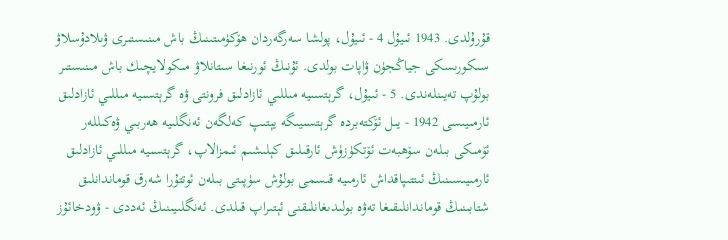قۇرۇلدى. 1943 ئىيۇل 4 - ئىيۇل، پولشا سەرگەردان ھۆكۈمىتىنىڭ باش مىنىستىرى ۋىلادۇسلاۋ سىكورىسكى جياڭجۈن ۋاپات بولدى. ئۇنىڭ ئورنىغا سىتانلاۋ مىكولايچىك باش مىنىستىر بولۇپ تەيىنلەندى. 5 - ئىيۇل، گرېتسىيە مىللىي ئازادلىق فرونتى ۋە گرېتسىيە مىللىي ئازادلىق ئارمىيىسى 1942 - يىل ئۆكتەبردە گرېتسىيىگە يېتىپ كەلگەن ئەنگلىيە ھەربىي ۋەكىللەر ئۆمىكى بىلەن سۆھبەت ئۆتكۈزۈش ئارقىلىق كېلىشىم ئىمزالاپ، گرېتسىيە مىللىي ئازادلىق ئارمىيىسىنىڭ ئىتتىپاقداش ئارمىيە قىسمى بولۇش سۈپىتى بىلەن ئوتتۇرا شەرق قوماندانلىق شتابىنىڭ قوماندانلىقىغا تەۋە بولىدىغانلىقنى ئېتىراپ قىلدى. ئەنگلىيىنىڭ ئەددى - ۋودخائۇز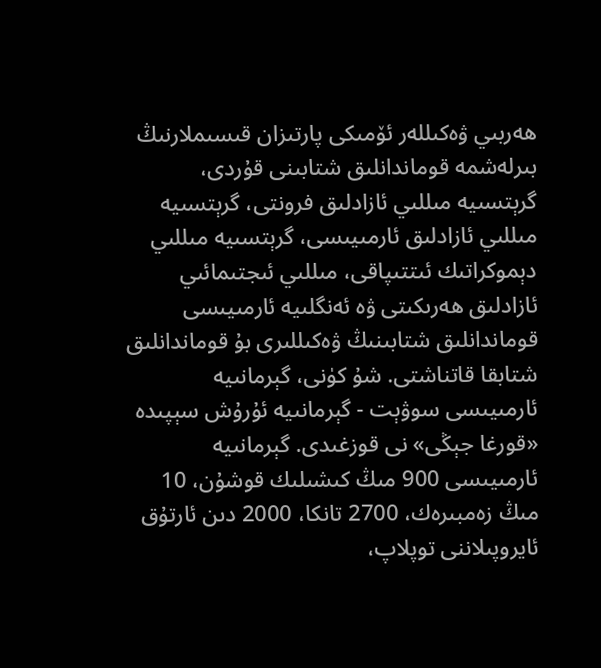ھەربىي ۋەكىللەر ئۆمىكى پارتىزان قىسىملارنىڭ بىرلەشمە قوماندانلىق شتابىنى قۇردى، گرېتسىيە مىللىي ئازادلىق فرونتى، گرېتسىيە مىللىي ئازادلىق ئارمىيىسى، گرېتسىيە مىللىي دېموكراتىك ئىتتىپاقى، مىللىي ئىجتىمائىي ئازادلىق ھەرىكىتى ۋە ئەنگلىيە ئارمىيىسى قوماندانلىق شتابىنىڭ ۋەكىللىرى بۇ قوماندانلىق شتابقا قاتناشتى. شۇ كۈنى، گېرمانىيە ئارمىيىسى سوۋېت - گېرمانىيە ئۇرۇش سېپىدە «قورغا جېڭى» نى قوزغىدى. گېرمانىيە ئارمىيىسى 900 مىڭ كىشىلىك قوشۇن، 10 مىڭ زەمبىرەك، 2700 تانكا، 2000 دىن ئارتۇق ئايروپىلاننى توپلاپ،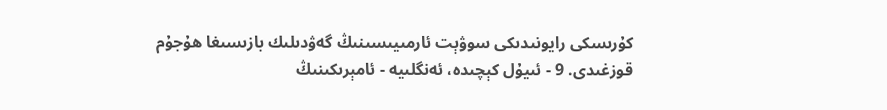كۇرىسكى رايونىدىكى سوۋېت ئارمىيىسىنىڭ گەۋدىلىك بازىسىغا ھۇجۇم قوزغىدى. 9 - ئىيۇل كېچىدە، ئەنگلىيە - ئامېرىكىنىڭ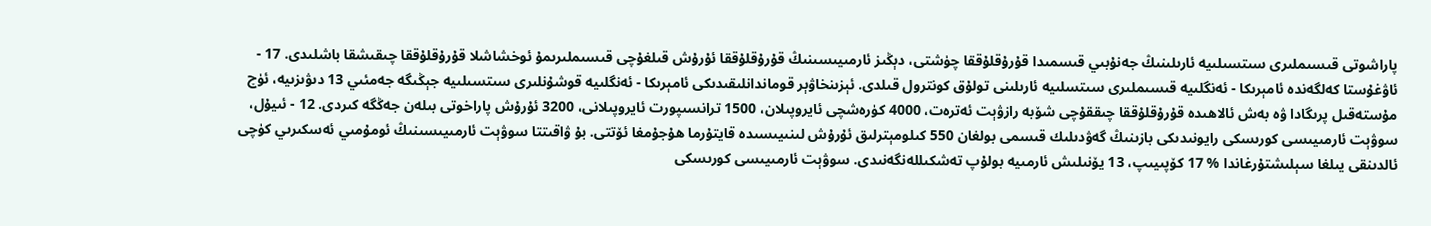پاراشوتى قىسىملىرى سىتسىلىيە ئارىلىنىڭ جەنۇبىي قىسمىدا قۇرۇقلۇققا چۈشتى، دېڭىز ئارمىيىسىنىڭ قۇرۇقلۇققا ئۇرۇش قىلغۇچى قىسىملىرىمۇ ئوخشاشلا قۇرۇقلۇققا چىقىشقا باشلىدى. 17 - ئاۋغۇستا كەلگەندە ئامېرىكا - ئەنگلىيە قىسىملىرى سىتسلىيە ئارىلىنى تولۇق كونترول قىلدى. ئېزىنخاۋېر قوماندانلىقىدىكى ئامېرىكا - ئەنگلىيە قوشۇنلىرى سىتسىلىيە جېڭىگە جەمئىي 13 دىۋىزىيە، ئۈچ مۇستەقىل پرىگادا ۋە بەش ئالاھىدە قۇرۇقلۇققا چىققۇچى شۆبە رازۋېت ئەترەت، 4000 كۈرەشچى ئايروپىلان، 1500 ترانسىپورت ئايروپىلانى، 3200 ئۇرۇش پاراخوتى بىلەن جەڭگە كىردى. 12 - ئىيۇل، سوۋېت ئارمىيىسى كورىسكى رايونىدىكى بازىنىڭ گەۋدىلىك قىسمى بولغان 550 كىلومېترلىق ئۇرۇش لىنىيىسىدە قايتۇرما ھۇجۇمغا ئۆتتى. بۇ ۋاقىتتا سوۋېت ئارمىيىسىنىڭ ئومۇمىي ئەسكىرىي كۈچى ئالدىنقى يىلغا سېلىشتۇرغاندا % 17 كۆپىيىپ، 13 يۆنىلىش ئارمىيە بولۇپ تەشكىللەنگەنىدى. سوۋېت ئارمىيىسى كورىسكى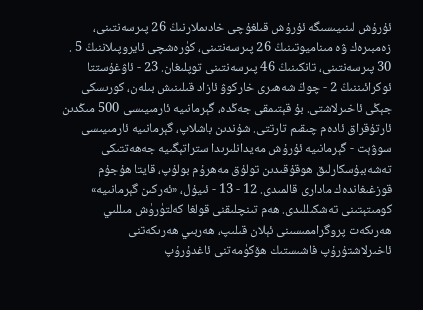ئۇرۇش لىنىيىسىگە ئۇرۇش قىلغۇچى خادىملارنىڭ 26 پىرسەنتىنى، زەمبىرەك ۋە مىناميوتىنىڭ 26 پىرسەنتىنى، كۈرەشچى ئايروپىلاننىڭ 5 . 30 پىرسەنتىنى، تانكىنىڭ 46 پىرسەنتىنى توپلىغان. 23 - ئاۋغۇستتا ئوكرائىننىڭ 2 - چوڭ شەھىرى خاركوۋ ئازاد قىلىنىش بىلەن، كورىسكى جېڭى ئاخىرلاشتى. بۇ قېتىمقى جەڭدە، گېرمانىيە ئارمىيىسى 500 مىڭدىن ئارتۇقراق ئادەم چىقىم تارتتى. شۇندىن باشلاپ، گېرمانىيە ئارمىيىسى سوۋېت - گېرمانىيە ئۇرۇش مەيدانلىرىدا ستراتېگىيە جەھەتتىكى تەشەببۇسكارلىق ھوقۇقىدىن تولۇق مەھرۇم بولۇپ، قايتا ھۇجۇم قوزغىغاندەك مادارى قالمىدى. 12 - 13 - ئىيۇل، «ئەركىن گېرمانىيە» كومىتېتىنى تەشكىللىدى. ھەم تىنچلىقنى قولغا كەلتۈرۈش مىللىي ھەرىكەت پروگراممىسىنى ئېلان قىلىپ، ھەربىي ھەرىكەتنى ئاخىرلاشتۇرۇپ فاشىستىك ھۆكۈمەتنى ئاغدۇرۇپ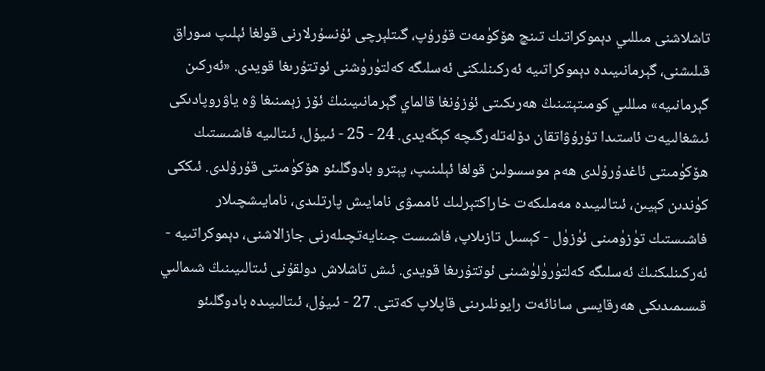تاشلاشنى مىللىي دېموكراتىك تىنچ ھۆكۈمەت قۇرۇپ، گىتلېرچى ئۇنسۇرلارنى قولغا ئېلىپ سوراق قىلىشنى، گېرمانىيىدە دېموكراتىيە ئەركىنلىكنى ئەسلىگە كەلتۈرۈشنى ئوتتۇرىغا قويدى. «ئەركىن گېرمانىيە» مىللىي كومىتېتىنىڭ ھەرىكىتى ئۇزۇنغا قالماي گېرمانىيىنىڭ ئۆز زېمىنىغا ۋە ياۋروپادىكى ئىشغالىيەت ئاستىدا تۇرۇۋاتقان دۆلەتلەرگىچە كېڭەيدى. 24 - 25 - ئىيۇل، ئىتالىيە فاشىستىك ھۆكۈمىتى ئاغدۇرۇلدى ھەم موسسولىن قولغا ئېلىنىپ، پېترو بادوگلىئو ھۆكۈمىتى قۇرۇلدى. ئىككى كۈندىن كېيىن، ئىتالىيىدە مەملىكەت خاراكتېرلىك ئاممىۋى نامايىش پارتلىدى، نامايىشچىلار فاشىستىك تۈزۈمىنى ئۈزۈل - كېسىل تازىلاپ، فاشىست جىنايەتچىلەرنى جازالاشنى، دېموكراتىيە - ئەركىنلىكنىڭ ئەسلىگە كەلتۈرۈلۈشىنى ئوتتۇرىغا قويدى. ئىش تاشلاش دولقۇنى ئىتالىيىنىڭ شىمالىي قىسىمىدىكى ھەرقايسى سانائەت رايونلىرىنى قاپلاپ كەتتى. 27 - ئىيۇل، ئىتالىيىدە بادوگلىئو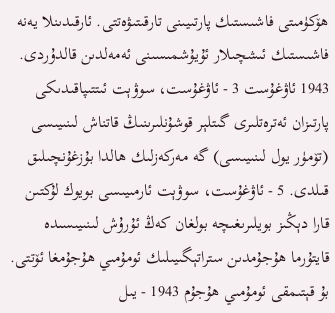ھۆكۈمىتى فاشىستىك پارتىيىنى تارقىتىۋەتتى. ئارقىدىنلا يەنە فاشىستىك ئىشچىلار ئۇيۇشمىسىنى ئەمەلدىن قالدۇردى. 1943 ئاۋغۇست 3 - ئاۋغۇست، سوۋېت ئىتتىپاقىدىكى پارتىزان ئەترەتلىرى گىتلېر قوشۇنلىرىنىڭ قاتناش لىنىيىسى (تۆمۈر يول لىنىيىسى) گە مەركەزلىك ھالدا بۇزغۇنچىلىق قىلدى. 5 - ئاۋغۇست، سوۋېت ئارمىيىسى بويوك لۇكتىن قارا دېڭىز بويلىرىغىچە بولغان كەڭ ئۇرۇش لىنىيىسىدە قايتۇرما ھۇجۇمدىن ستراتېگىيىلىك ئومۇمىي ھۇجۇمغا ئۆتتى. بۇ قېتىمقى ئومۇمىي ھۇجۇم 1943 - يىل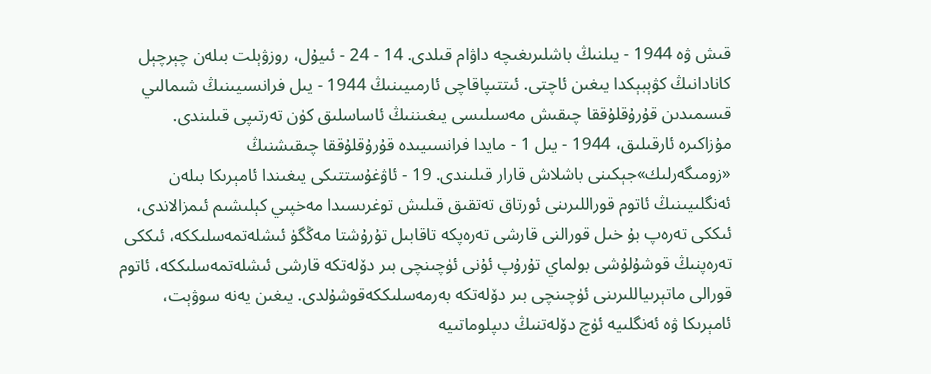قىش ۋە 1944 - يىلنىڭ باشلىرىغىچە داۋام قىلدى. 14 - 24 - ئىيۇل، روزۋېلت بىلەن چېرچېل كانادانىڭ كۋېبېكدا يىغىن ئاچتى. ئىتتىپاقاچى ئارمىيىنىڭ 1944 - يىل فرانسىيىنىڭ شىمالىي قىسمىدىن قۇرۇقلۇققا چىقىش مەسىلىسى يىغىننىڭ ئاساسلىق كۈن تەرتىپى قىلىندى. مۇزاكىرە ئارقىلىق، 1944 - يىل 1 - مايدا فرانسىيىدە قۇرۇقلۇققا چىقىشنىڭ «زومىگەرلىك»جېكىنى باشلاش قارار قىلىندى. 19 - ئاۋغۇستتىكى يىغىندا ئامېرىكا بىلەن ئەنگلىيىنىڭ ئاتوم قوراللىرىنى ئورتاق تەتقىق قىلىش توغرىسىدا مەخپىي كېلىشىم ئىمزالاندى، ئىككى تەرەپ بۇ خىل قورالنى قارشى تەرەپكە تاقابىل تۇرۇشتا مەڭگۈ ئىشلەتمەسلىككە، ئىككى تەرەپنىڭ قوشۇلۇشى بولماي تۇرۇپ ئۇنى ئۈچىنچى بىر دۆلەتكە قارشى ئىشلەتمەسلىككە، ئاتوم قورالى ماتېرىياللىرىنى ئۈچىنچى بىر دۆلەتكە بەرمەسلىككەقوشۇلدى. يىغىن يەنە سوۋېت، ئامېرىكا ۋە ئەنگلىيە ئۈچ دۆلەتنىڭ دىپلوماتىيە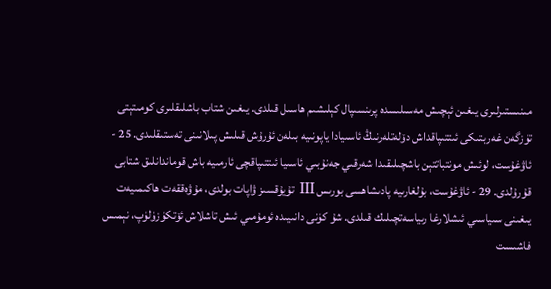مىنىستىرلىرى يىغىن ئېچىش مەسىلىسدە پرىنسىپال كېلىشىم ھاسىل قىلدى. يىغىن شتاب باشلىقلىرى كومىتېتى تۈزگەن غەربتىكى ئىتتىپاقداش دۆلەتلەرنىڭ ئاسىيادا ياپونىيە بىلەن ئۇرۇش قىلىش پىلانىنى تەستىقلىدى. 25 - ئاۋغۇست، لوئىش مونتباتتېن باشچىلىقىدا شەرقىي جەنۇبىي ئاسىيا ئىتتىپاقچى ئارمىيە باش قوماندانلىق شتابى قۇرۇلدى. 29 - ئاۋغۇست، بۇلغارىيە پادىشاھسى بورىس III تۇيۇقسىز ۋاپات بولدى، مۇۋەققەت ھاكىمىيەت يىغىنى سىياسىي ئىشلارغا رىياسەتچىلىك قىلدى. شۇ كۈنى دانىيىدە ئومۇمىي ئىش تاشلاش ئۆتكۈزۈلۈپ، نېمىس فاشىست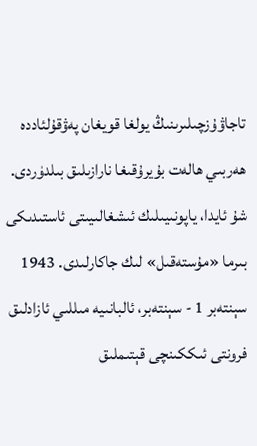تاجاۋۇزچىلىرىنىڭ يولغا قويغان پەۋقۇلئاددە ھەربىي ھالەت بۇيرۇقىغا نارازىلىق بىلدۈردى. شۇ ئايدا، ياپونىيىلىك ئىشغالىيىتى ئاستىدىكى بىرما «مۇستەقىل» لىك جاكارلىدى. 1943 سېنتەبر 1 - سېنتەبر، ئالبانىيە مىللىي ئازادلىق فرونتى ئىككىنچى قېتىملىق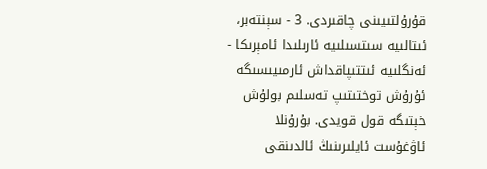قۇرۇلتىيىنى چاقىردى. 3 - سېنتەبر، ئىتالىيە سىتسىلىيە ئارىلىدا ئامېرىكا - ئەنگلىيە ئىتتىپاقداش ئارمىيىسىگە ئۇرۇش توختىتىپ تەسلىم بولۇش خېتىگە قول قويدى. بۇرۇنلا ئاۋغۇست ئايلىرىنىڭ ئالدىنقى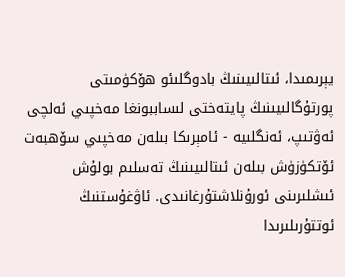يېرىمىدا، ئىتالىيىنىڭ بادوگلىئو ھۆكۈمىتى پورتۇگالىيىنىڭ پايتەختى لىساببونغا مەخپىي ئەلچى ئەۋتىپ، ئەنگلىيە - ئامېرىكا بىلەن مەخپىي سۆھبەت ئۆتكۈزۈش بىلەن ئىتالىيىنىڭ تەسلىم بولۇش ئىشلىرىنى ئورۇنلاشتۇرغانىدى. ئاۋغۇستنىڭ ئوتتۇرىلىرىدا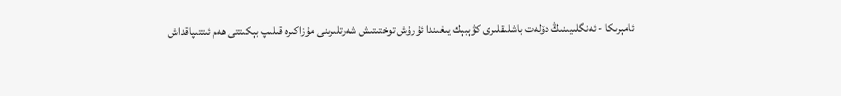ئامېرىكا - ئەنگلىيىنىڭ دۆلەت باشلىقلىرى كۋېبېك يىغىندا ئۇرۇش توختىتىش شەرتلىرىنى مۇزاكىرە قىلىپ بېكىتتى ھەم ئىتتىپاقداش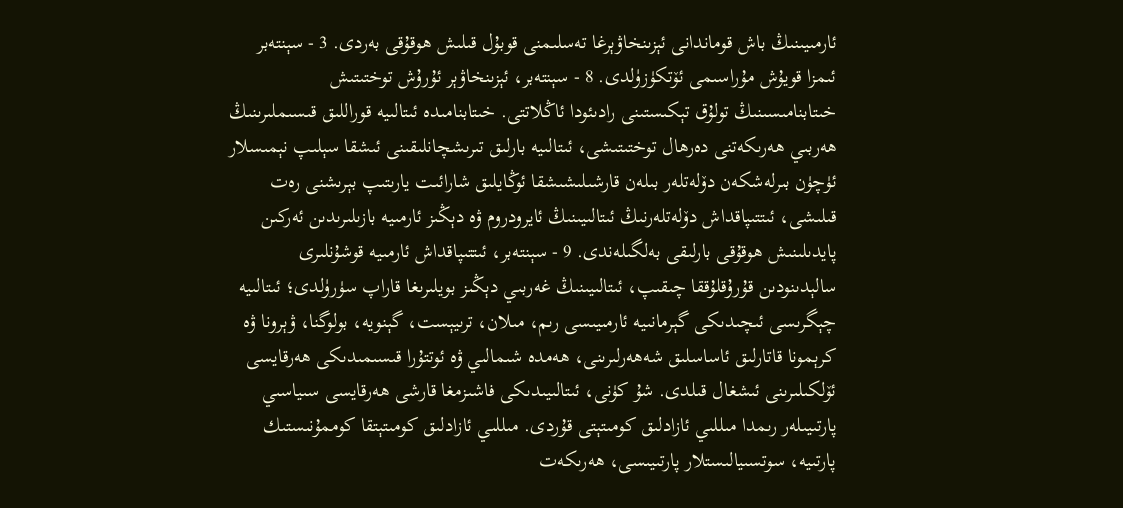ئارمىيىنىڭ باش قوماندانى ئېزىنخاۋېرغا تەسلىمنى قوبۇل قىلىش ھوقۇقى بەردى. 3 - سېنتەبر ئىمزا قويۇش مۇراسىمى ئۆتكۈزۈلدى. 8 - سېنتەبر، ئېزىنخاۋېر ئۇرۇش توختىتىش خىتابنامىسىنىڭ تولۇق تېكىستىنى رادىئودا ئاڭلاتتى. خىتابنامىدە ئىتالىيە قوراللىق قىسىملىرىنىڭ ھەربىي ھەرىكەتنى دەرھال توختىتىشى، ئىتالىيە بارلىق تىرىشچانلىقىنى ئىشقا سېلىپ نېمىسلار ئۈچۈن بىرلەشكەن دۆلەتلەر بىلەن قارشىلىشىشقا ئوڭايلىق شارائىت يارىتىپ بېرىشنى رەت قىلىشى، ئىتتىپاقداش دۆلەتلەرنىڭ ئىتالىيىنىڭ ئايرودروم ۋە دېڭىز ئارمىيە بازىلىرىدىن ئەركىن پايدىلىنىش ھوقۇقى بارلىقى بەلگىلەندى. 9 - سېنتەبر، ئىتتىپاقداش ئارمىيە قوشۇنلىرى سالېدىنودىن قۇرۇقلۇققا چىقىپ، ئىتالىيىنىڭ غەربىي دېڭىز بويلىرىغا قاراپ سۈرۈلدى؛ ئىتالىيە چېگرىسى ئىچىدىكى گېرمانىيە ئارمىيىسى رىم، مىلان، ترىيېست، گېنويە، بولوگنا، ۋېرونا ۋە كرېمونا قاتارلىق ئاساسلىق شەھەرلىرىنى، ھەمدە شىمالىي ۋە ئوتتۇرا قىسىمىدىكى ھەرقايسى ئۆلكىلىرىنى ئىشغال قىلدى. شۇ كۈنى، ئىتالىيىدىكى فاشىزمغا قارشى ھەرقايسى سىياسىي پارتىيىلەر رىمدا مىللىي ئازادلىق كومىتېتى قۇردى. مىللىي ئازادلىق كومىتېتقا كوممۇنىستىك پارتىيە، سوتسىيالىستلار پارتىيىسى، ھەرىكەت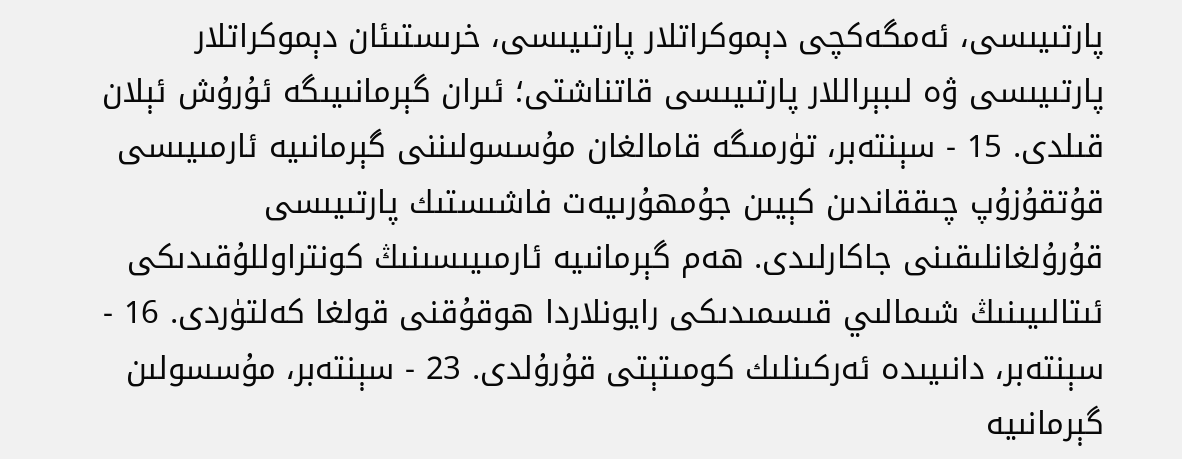پارتىيىسى، ئەمگەكچى دېموكراتلار پارتىيىسى، خرىستىئان دېموكراتلار پارتىيىسى ۋە لىبېراللار پارتىيىسى قاتناشتى؛ ئىران گېرمانىيىگە ئۇرۇش ئېلان قىلدى. 15 - سېنتەبر، تۈرمىگە قامالغان مۇسسولىننى گېرمانىيە ئارمىيىسى قۇتقۇزۇپ چىققاندىن كېيىن جۇمھۇرىيەت فاشىستىك پارتىيىسى قۇرۇلغانلىقىنى جاكارلىدى. ھەم گېرمانىيە ئارمىيىسىنىڭ كونتراوللۇقىدىكى ئىتالىيىنىڭ شىمالىي قىسمىدىكى رايونلاردا ھوقۇقنى قولغا كەلتۈردى. 16 - سېنتەبر، دانىيىدە ئەركىنلىك كومىتېتى قۇرۇلدى. 23 - سېنتەبر، مۇسسولىن گېرمانىيە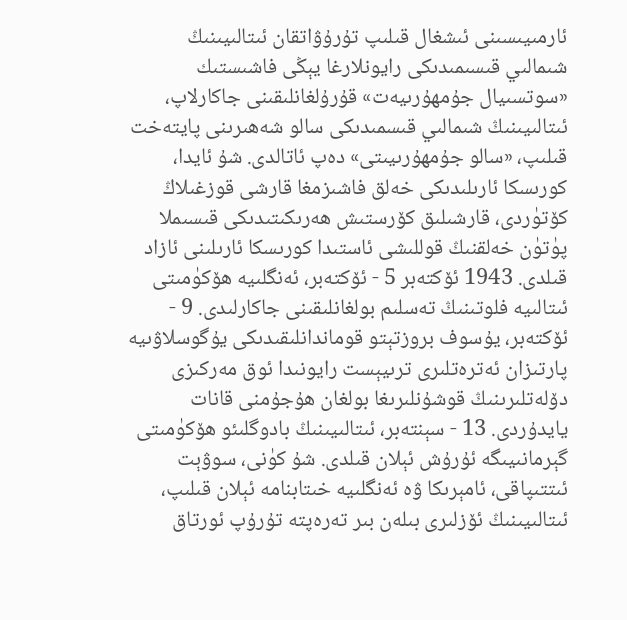ئارمىيىسىنى ئىشغال قىلىپ تۇرۇۋاتقان ئىتالىيىنىڭ شىمالىي قىسىمىدىكى رايونلارغا يېڭى فاشىستىك «سوتسىيال جۇمھۇرىيەت» قۇرۇلغانلىقىنى جاكارلاپ، ئىتالىيىنىڭ شىمالىي قىسمىدىكى سالو شەھىرىنى پايتەخت قىلىپ، «سالو جۇمھۇرىيىتى» دەپ ئاتالدى. شۇ ئايدا، كورىسكا ئارىلىدىكى خەلق فاشىزمغا قارشى قوزغىلاڭ كۆتۈردى، قارشىلىق كۆرستىش ھەرىكىتىدىكى قىسىملا پۈتۈن خەلقنىڭ قوللىشى ئاستىدا كورىسكا ئارىلىنى ئازاد قىلدى. 1943 ئۆكتەبر 5 - ئۆكتەبر، ئەنگلىيە ھۆكۈمىتى ئىتالىيە فلوتىنىڭ تەسلىم بولغانلىقىنى جاكارلىدى. 9 - ئۆكتەبر، يۇسوف بروزتېتو قوماندانلىقىدىكى يۇگوسلاۋىيە پارتىزان ئەترەتلىرى ترىيېست رايونىدا ئوق مەركىزى دۆلەتلىرىنىڭ قوشۇنلىرىغا بولغان ھۇجۇمنى قانات يايدۇردى. 13 - سېنتەبر، ئىتالىيىنىڭ بادوگلىئو ھۆكۈمىتى گېرمانىيىگە ئۇرۇش ئېلان قىلدى. شۇ كۈنى، سوۋېت ئىتتىپاقى، ئامېرىكا ۋە ئەنگلىيە خىتابنامە ئېلان قىلىپ، ئىتالىيىنىڭ ئۆزلىرى بىلەن بىر تەرەپتە تۇرۇپ ئورتاق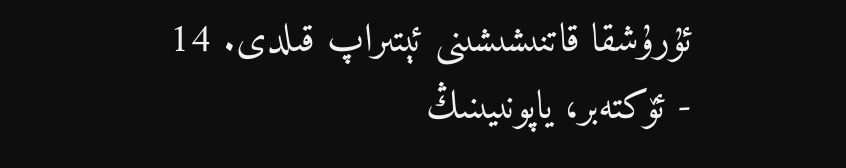ئۇرۇشقا قاتنىشىشىنى ئېتىراپ قىلدى. 14 - ئۆكتەبر، ياپونىيىنىڭ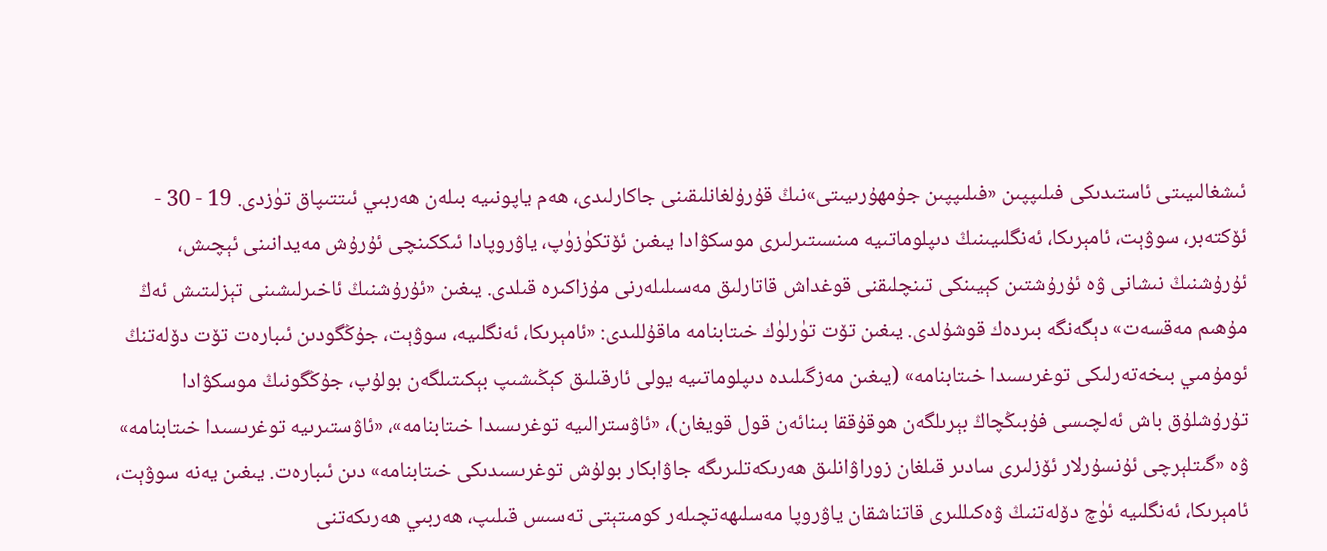ئىشغالىيىتى ئاستىدىكى فىلىپپىن «فىلىپپىن جۇمھۇرىيىتى»نىڭ قۇرۇلغانلىقىنى جاكارلىدى، ھەم ياپونىيە بىلەن ھەربىي ئىتتىپاق تۈزدى. 19 - 30 - ئۆكتەبر، سوۋېت، ئامېرىكا، ئەنگلىيىنىڭ دىپلوماتىيە مىنسىتىرلىرى موسكۋادا يىغىن ئۆتكۈزۈپ، ياۋروپادا ئىككىنچى ئۇرۇش مەيدانىنى ئېچىش، ئۇرۇشنىڭ نىشانى ۋە ئۇرۇشتىن كېيىنكى تىنچلىقنى قوغداش قاتارلىق مەسىلىلەرنى مۇزاكىرە قىلدى. يىغىن «ئۇرۇشنىڭ ئاخىرلىشىنى تېزلىتىش ئەڭ مۇھىم مەقسەت» دېگەنگە بىردەك قوشۇلدى. يىغىن تۆت تۈرلۈك خىتابنامە ماقۇللىدى: «ئامېرىكا، ئەنگلىيە، سوۋېت، جۇڭگودىن ئىبارەت تۆت دۆلەتنڭ ئومۇمىي بىخەتەرلىكى توغرىسىدا خىتابنامە» (يىغىن مەزگىلىدە دىپلوماتىيە يولى ئارقىلىق كېڭىشىپ بېكىتىلگەن بولۇپ، جۇڭگونىڭ موسكۋادا تۇرۇشلۇق باش ئەلچىسى فۇبىڭچاڭ بېرىلگەن ھوقۇققا بىنائەن قول قويغان)، «ئاۋسترالىيە توغرىسىدا خىتابنامە»، «ئاۋستىرىيە توغرىسىدا خىتابنامە» ۋە «گىتلېرچى ئۇنسۇرلار ئۆزلىرى سادىر قىلغان زوراۋانلىق ھەرىكەتلىرىگە جاۋابكار بولۇش توغرىسىدىكى خىتابنامە» دىن ئىبارەت. يىغىن يەنە سوۋېت، ئامېرىكا، ئەنگلىيە ئۈچ دۆلەتنىڭ ۋەكىللىرى قاتناشقان ياۋروپا مەسلىھەتچىلەر كومىتېتى تەسىس قىلىپ، ھەربىي ھەرىكەتنى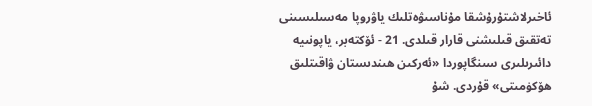ئاخىرلاشتۇرۇشقا مۇناسىۋەتلىك ياۋروپا مەسىلىسىنى تەتقىق قىلىشنى قارار قىلدى. 21 - ئۆكتەبر، ياپونىيە دائىرىلىرى سىنگاپوردا «ئەركىن ھىندىستان ۋاقىتلىق ھۆكۈمىتى» قۇردى. شۇ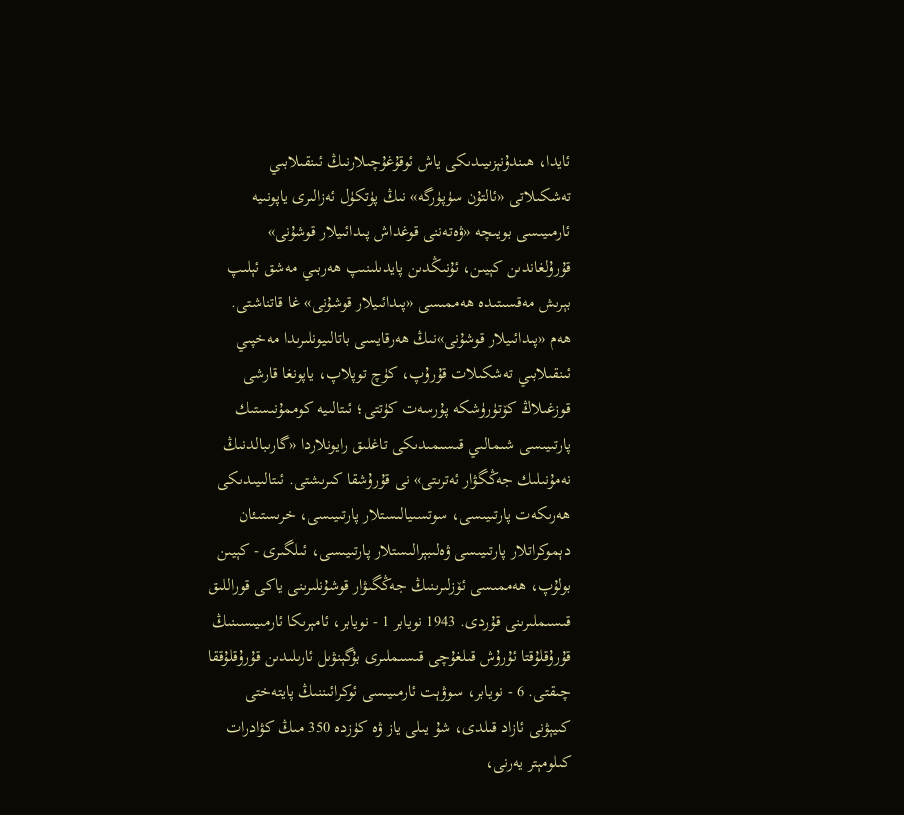ئايدا، ھىندۇنېزىيىدىكى ياش ئوقۇغۇچىلارنىڭ ئىنقىلابىي تەشكىلاتى «ئالتۇن سۈپۈرگە» نىڭ پۈتكۈل ئەزالىرى ياپونىيە ئارمىيىسى بويىچە «ۋەتەننى قوغداش پىدائىيلار قوشۇنى» قۇرۇلغاندىن كېيىن، ئۇنىڭدىن پايدىلىنىپ ھەربىي مەشق ئېلىپ بېرىش مەقسىتىدە ھەممىسى «پىدائىيلار قوشۇنى» غا قاتناشتى. ھەم «پىدائىيلار قوشۇنى»نىڭ ھەرقايسى باتالىيونلىرىدا مەخپىي ئىنقىلابىي تەشكىلات قۇرۇپ، كۈچ توپلاپ، ياپونغا قارشى قوزغىلاڭ كۆتۈرۈشكە پۇرسەت كۈتتى؛ ئىتالىيە كوممۇنىستىك پارتىيىسى شىمالىي قىسىمىدىكى تاغلىق رايونلاردا «گارىبالدنىڭ نەمۇنىلىك جەڭگۋار ئەترىتى» نى قۇرۇشقا كىرىشتى. ئىتالىيىدىكى ھەرىكەت پارتىيىسى، سوتسىيالىستلار پارتىيىسى، خرىستىئان دېموكراتلار پارتىيىسى ۋەلىبېرالىستلار پارتىيىسى، ئىلگىرى - كېيىن بولۇپ، ھەممىسى ئۆزلىرىنىڭ جەڭگىۋار قوشۇنلىرىنى ياكى قوراللىق قىسىملىرىنى قۇردى. 1943 نويابر 1 - نويابر، ئامېرىكا ئارمىيىسىنىڭ قۇرۇقلۇقتا ئۇرۇش قىلغۇچى قىسىملىرى بۇگېنۋىل ئارىلىدىن قۇرۇقلۇققا چىقتى. 6 - نويابر، سوۋېت ئارمىيىسى ئوكرائىننىڭ پايتەختى كىيېۋنى ئازاد قىلدى، شۇ يىلى ياز ۋە كۈزدە 350 مىڭ كۋادرات كىلومېتر يەرنى،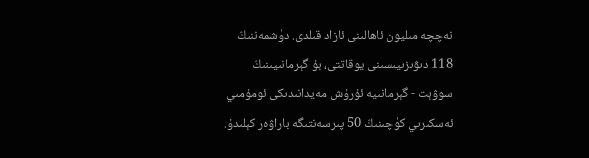نەچچە مىليون ئاھالىنى ئازاد قىلدى. دۈشمەننىڭ 118 دىۋىزىيىسىنى يوقاتتى، بۇ گېرمانىيىنىڭ سوۋېت - گېرمانىيە ئۇرۇش مەيدانىدىكى ئومۇمىي ئەسكىرىي كۈچىنىڭ 50 پىرسەنتىگە باراۋەر كېلىدۇ.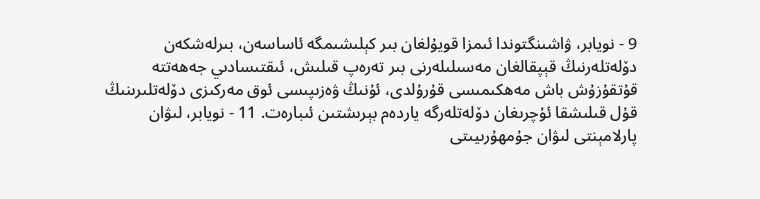9 - نويابر، ۋاشىنگتوندا ئىمزا قويۇلغان بىر كېلىشىمگە ئاساسەن، بىرلەشكەن دۆلەتلەرنىڭ قېپقالغان مەسىلىلەرنى بىر تەرەپ قىلىش، ئىقتىسادىي جەھەتتە قۇتقۇزۇش باش مەھكىمىسى قۇرۇلدى، ئۇنىڭ ۋەزىپىسى ئوق مەركىزى دۆلەتلىرىنىڭ قۇل قىلىشقا ئۇچرىغان دۆلەتلەرگە ياردەم بېرىشتىن ئىبارەت. 11 - نويابر، لىۋان پارلامېنتى لىۋان جۇمھۇرىيىتى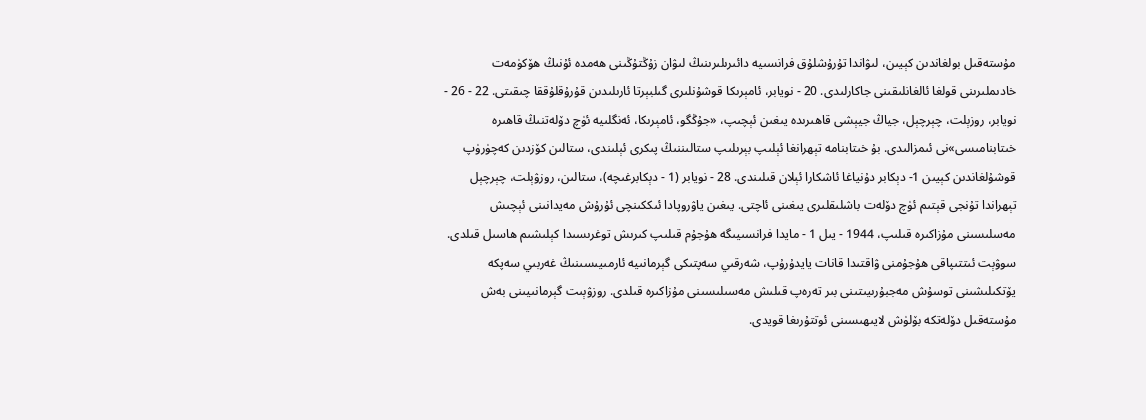مۇستەقىل بولغاندىن كېيىن، لىۋاندا تۇرۇشلۇق فرانسىيە دائىرىلىرىنىڭ لىۋان زۇڭتۇڭىنى ھەمدە ئۇنىڭ ھۆكۈمەت خادىملىرىنى قولغا ئالغانلىقىنى جاكارلىدى. 20 - نويابر، ئامېرىكا قوشۇنلىرى گىلبېرتا ئارىلىدىن قۇرۇقلۇققا چىقىتى. 22 - 26 - نويابر، روزېلت، چېرچېل، جياڭ جيېشى قاھىرىدە يىغىن ئېچىپ، «جۇڭگو، ئامېرىكا، ئەنگلىيە ئۈچ دۆلەتنىڭ قاھىرە خىتابنامىسى»نى ئىمزالىدى. بۇ خىتابنامە تېھرانغا ئېلىپ بېرىلىپ ستالىننىڭ پىكرى ئېلىندى، ستالىن كۆزدىن كەچۈرۈپ قوشۇلغاندىن كېيىن 1- دېكابر دۇنياغا ئاشكارا ئېلان قىلىندى. 28 - نويابر (1 - دېكابرغىچە)، ستالىن، روزۋېلت، چېرچېل تېھراندا تۇنجى قېتىم ئۈچ دۆلەت باشلىقلىرى يىغىنى ئاچتى. يىغىن ياۋروپادا ئىككىنچى ئۇرۇش مەيدانىنى ئېچىش مەسلىسىنى مۇزاكىرە قىلىپ، 1944 - يىل 1 - مايدا فرانسىيىگە ھۇجۇم قىلىپ كىرىش توغرىسىدا كېلىشىم ھاسىل قىلدى. سوۋېت ئىتتىپاقى ھۇجۇمنى ۋاقتىدا قانات يايدۇرۇپ، شەرقىي سەپتىكى گېرمانىيە ئارمىيىسىنىڭ غەربىي سەپكە يۆتكىلىشىنى توسۇش مەجبۇرىيىتىنى بىر تەرەپ قىلىش مەسىلىسىنى مۇزاكىرە قىلدى. روزۋېىت گېرمانىيىنى بەش مۇستەقىل دۆلەتكە بۆلۈش لايىھىسىنى ئوتتۇرىغا قويدى.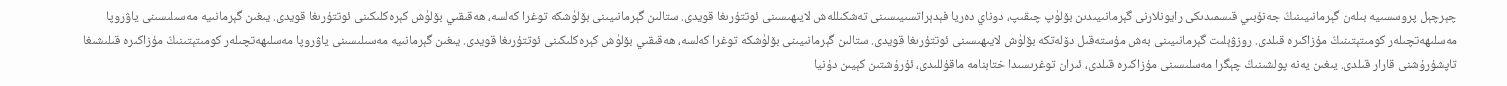چېرچېل پروسسىيە بىلەن گېرمانىيىنىڭ جەنۇبىي قىسمىدىكى رايونلارنى گېرمانىيىدىن بۆلۈپ چىقىپ، دوناي دەريا فېدېراتسىيىسىنى تەشكىللەش لايىھىسىنى ئوتتۇرىغا قويدى. ستالىن گېرمانىيىنى بۆلۈشكە توغرا كەلسە، ھەقىقىي بۆلۈش كېرەكلىكىنى ئوتتۇرىغا قويدى. يىغىن گېرمانىيە مەسىلىسىنى ياۋروپا مەسلىھەتچىلەر كومىتېتىنىڭ مۇزاكىرە قىلدى. روزۋېلىت گېرمانىيىنى بەش مۇستەقىل دۆلەتكە بۆلۈش لايىھىسىنى ئوتتۇرىغا قويدى. ستالىن گېرمانىيىنى بۆلۈشكە توغرا كەلسە، ھەقىقىي بۆلۈش كېرەكلىكىنى ئوتتۇرىغا قويدى. يىغىن گېرمانىيە مەسىلىسىنى ياۋروپا مەسلىھەتچىلەر كومىتېتىنىڭ مۇزاكىرە قىلىشىغا تاپشۇرۇشنى قارار قىلدى. يىغىن يەنە پولشىنىڭ چېگرا مەسلىسىنى مۇزاكىرە قىلدى، ئىران توغرىسىدا ختابنامە ماقۇللىدى، ئۇرۇشتىن كېيىن دۇنيا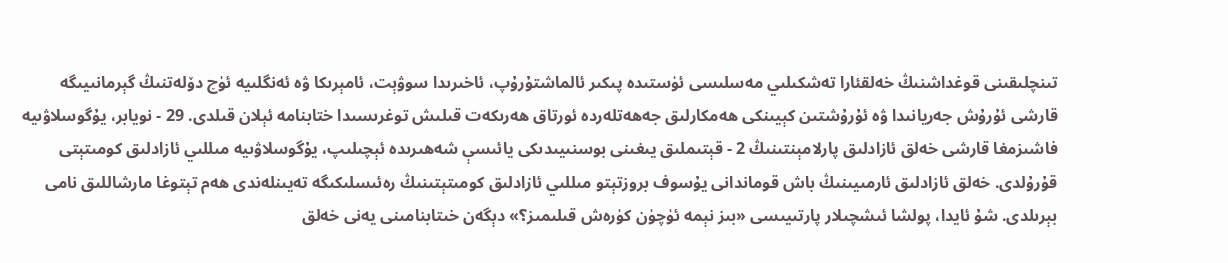تىنچلىقىنى قوغداشنىڭ خەلقئارا تەشكىلىي مەسلىسى ئۈستىدە پىكىر ئالماشتۇرۇپ، ئاخىرىدا سوۋېت، ئامېرىكا ۋە ئەنگلىيە ئۈچ دۆلەتنىڭ گېرمانىيىگە قارشى ئۇرۇش جەريانىدا ۋە ئۇرۇشتىن كېيىنكى ھەمكارلىق جەھەتلەردە ئورتاق ھەرىكەت قىلىش توغرىسىدا ختابنامە ئېلان قىلدى. 29 - نويابر، يۇگوسلاۋىيە فاشىزمغا قارشى خەلق ئازادلىق پارلامېنتىنىڭ 2 - قېتىملىق يىغىنى بوسنىيىدىكى يائىسې شەھىرىدە ئېچىلىپ، يۇگوسلاۋىيە مىللىي ئازادلىق كومىتېتى قۇرۇلدى. خەلق ئازادلىق ئارمىيىنىڭ باش قوماندانى يۇسوف بروزتېتو مىللىي ئازادلىق كومىتېتىنىڭ رەئىسلىكىگە تەيىنلەندى ھەم تېتوغا مارشاللىق نامى بېرىلدى. شۇ ئايدا، پولشا ئىشچىلار پارتىيىسى «بىز نېمە ئۈچۈن كۈرەش قىلىمىز؟» دېگەن خىتابنامىنى يەنى خەلق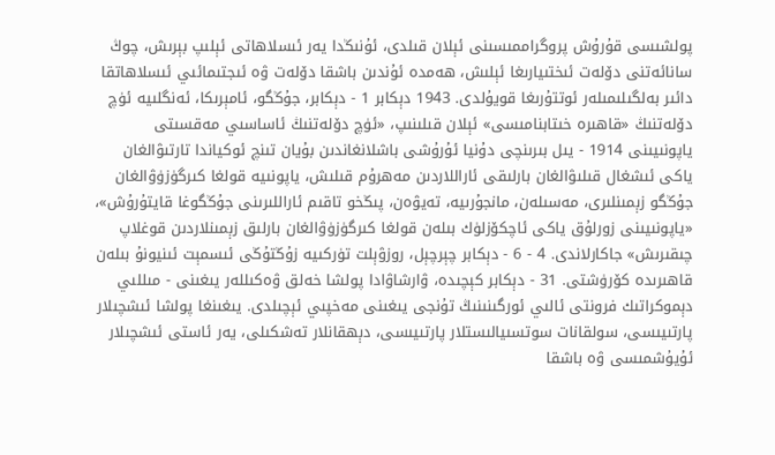پولشىسى قۇرۇش پروگراممىسىنى ئېلان قىلدى، ئۇنىڭدا يەر ئىسلاھاتى ئېلىپ بېرىش، چوڭ سانائەتنى دۆلەت ئىختىيارىغا ئېلىش، ھەمدە ئۇندىن باشقا دۆلەت ۋە ئىجتىمائىي ئىسلاھاتقا دائىر بەلگىلىمىلەر ئوتتۇرىغا قويۇلدى. 1943 دېكابر 1 - دېكابر، جۇڭگو، ئامېرىكا، ئەنگلىيە ئۈچ دۆلەتنىڭ «قاھىرە خىتابنامىسى» ئېلان قىلىنىپ، «ئۈچ دۆلەتنىڭ ئاساسىي مەقسىتى ياپونىيىنى 1914 - يىل بىرىنچى دۇنيا ئۇرۇشى باشلانغاندىن بۇيان تىنچ ئوكياندا تارتىۋالغان ياكى ئىشغال قىلىۋالغان بارلىقى ئاراللاردىن مەھرۇم قىلىش، ياپونىيە قولغا كىرگۈزۈۋالغان جۇڭگو زېمىنلىرى، مەسىلەن، مانجۇرىيە، تەيۋەن، پىڭخو تاقىم ئاراللىرىنى جۇڭگوغا قايتۇرۇش»، «ياپونىيىنى زورلۇق ياكى ئاچكۆزلۈك بىلەن قولغا كىرگۈزۈۋالغان بارلىق زېمىنلاردىن قوغلاپ چىقىرىش» جاكارلاندى. 4 - 6 - دېكابر چېرچېل، روزۋېلت تۈركىيە زۇڭتۇڭى ئىسمېت ئىنيونۇ بىلەن قاھىرىدە كۆرۈشتى. 31 - دېكابر كېچىدە، ۋارشاۋادا پولشا خەلق ۋەكىللەر يىغىنى - مىللىي دېموكراتىك فرونتى ئالىي ئورگىنىنىڭ تۇنجى يىغىنى مەخپىي ئېچىلدى. يىغىنغا پولشا ئىشچىلار پارتىيىسى، سولقانات سوتسىيالىستلار پارتىيىسى، دېھقانلار تەشكىلى، يەر ئاستى ئىشچىلار ئۇيۇشمىسى ۋە باشقا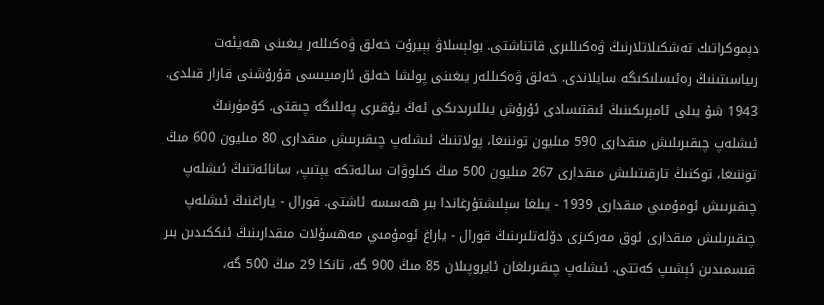دېموكراتىك تەشكىلاتلارنىڭ ۋەكىللىرى قاتناشتى. بولېسلاۋ بېيرۇت خەلق ۋەكىللەر يىغىنى ھەيئەت رىياسىتىنىڭ رەئىسلىكىگە سايلاندى. خەلق ۋەكىللەر يىغىنى پولشا خەلق ئارمىيىسى قۇرۇشنى قارار قىلدى. 1943 شۇ يىلى ئامېرىكىنىڭ ئىقتىسادى ئۇرۇش يىللىرىدىكى ئەڭ يۇقىرى پەللىگە چىقتى. كۆمۈرنىڭ ئىشلەپ چىقىرىلىش مىقدارى 590 مىليون توننىغا، پولاتنىڭ ئىشلەپ چىقىرىىش مىقدارى 80 مىليون 600 مىڭ توننىغا، توكنىڭ تارقىتىلىش مىقدارى 267 مىليون 500 مىڭ كىلوۋات سائەتكە يېتىپ، سانائەتنىڭ ئىشلەپ چىقىرىىش ئومۇمىي مىقدارى 1939 - يىلغا سېلىشتۇرغاندا بىر ھەسسە ئاشتى. قورال - ياراغنىڭ ئىشلەپ چىقىرىلىش مىقدارى ئوق مەركىزى دۆلەتلىرىنىڭ قورال - ياراغ ئومۇمىي مەھسۇلات مىقدارىنىڭ ئىككىدىن بىر قىسمىدىن ئېشىپ كەتتى. ئىشلەپ چىقىرىلغان ئايروپىلان 85 مىڭ 900 گە، تانكا 29 مىڭ 500 گە،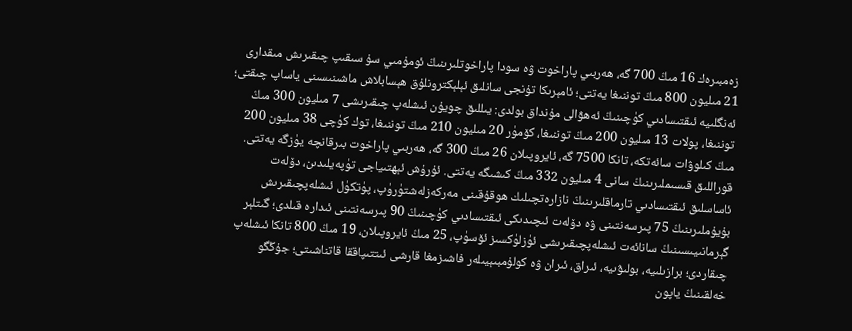زەمبىرەك 16 مىڭ 700 گە، ھەربىي پاراخوت ۋە سودا پاراخوتلىرىنىڭ ئومۇمىي سۇ سىقىپ چىقىرىش مىقدارى 21 مىليون 800 مىڭ توننىغا يەتتى؛ ئامېرىكا تۇنجى سانلىق ئېلېكترونلۇق ھېسابلاش ماشىنىسىنى ياساپ چىقتى؛ ئەنگلىيە ئىقتىسادىي كۈچىنىڭ ئەھۋالى مۇنداق بولدى: يىللىق چويۇن ئىشلەپ چىقىرىشى 7 مىليون 300 مىڭ توننىغا، پولات 13 مىليون 200 مىڭ توننىغا، كۆمۈر 20 مىليون 210 مىڭ توننىغا، توك كۈچى 38 مىليون 200 مىڭ كىلوۋات سائەتكە، تانكا 7500 گە، ئايروپىلان 26 مىڭ 300 گە، ھەربىي پاراخوت بىرقانچە يۈزگە يەتتى. قوراللىق قىسىملىرىنىڭ سانى 4 مىليون 332 مىڭ كىشىگە يەتتى. ئۇرۇش ئېھتىياجى تۈپەيلىدىن، دۆلەت ئاساسلىق ئىقتىسادىي تارماقلىرىنىڭ نازارەتچىلىك ھوقۇقىنى مەركەزلەشتۈرۈپ، پۈتكۈل ئىشلەپچىقىرىش بۇيۇملىرىنىڭ 75 پىرسەنتىنى ۋە دۆلەت ئىچىدىكى ئىقتىسادىي كۈچىنىڭ 90 پىرسەنتىنى ئىدارە قىلدى؛ گىتلېر گېرمانىيىسىنىڭ سانائەت ئىشلەپچىقىرىشى ئۈزلۈكسىز ئۆسۈپ، 25 مىڭ ئايروپىلان، 19 مىڭ 800 تانكا ئىشلەپ چىقاردى؛ برازىلىيە، بولىۋىيە، ئىراق، ئىران ۋە كولۇمبىېيىلەر فاشىزمغا قارشى ئىتتىپاققا قاتناشىتى؛ جۇڭگو خەلقىنىڭ ياپون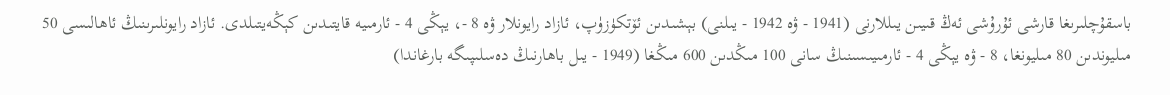باسقۇچلىرىغا قارشى ئۇرۇشى ئەڭ قىيىن يىللارنى (1941 - ۋە 1942 - يىلنى) بېشىدىن ئۆتكۈزۈپ، ئازاد رايونلار ۋە 8 -، يېڭى 4 - ئارمىيە قايتىدىن كېڭەيتىلدى. ئازاد رايونلىرىنىڭ ئاھالىسى 50 مىليوندىن 80 مىليونغا، 8 - ۋە يېڭى 4 - ئارمىيىسىنىڭ سانى 100 مىڭدىن 600 مىڭغا (1949 - يىل باھارنىڭ دەسلىپىگە بارغاندا)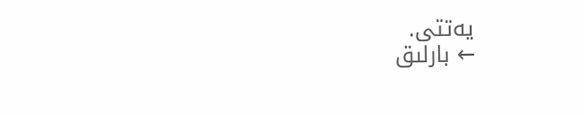يەتتى.
← بارلىق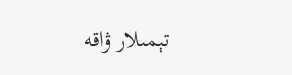تېمىلار ۋاقە